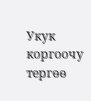Укук коргоочу тергөө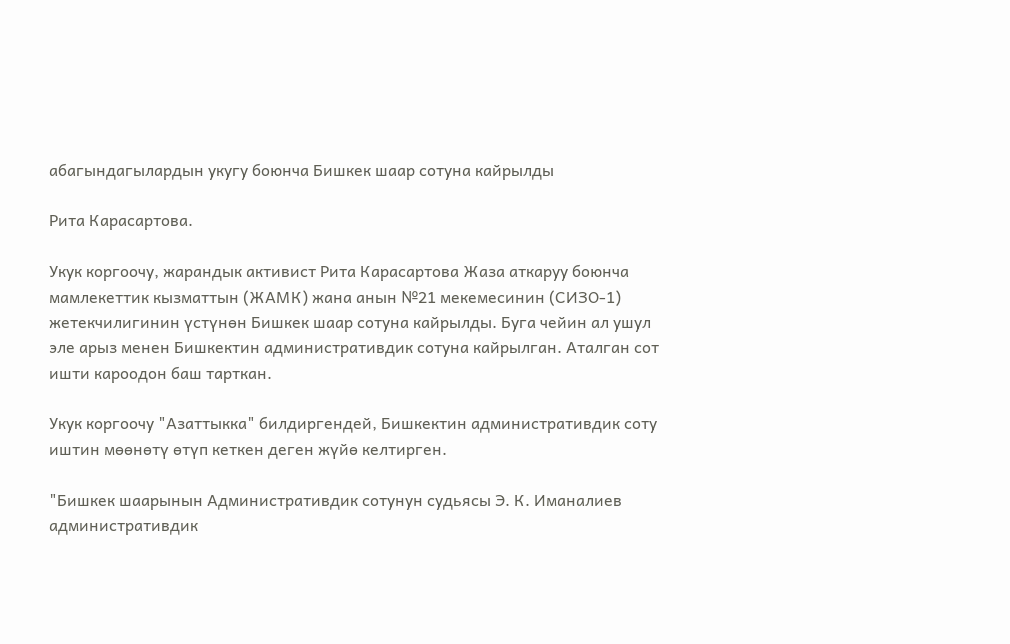абагындагылардын укугу боюнча Бишкек шаар сотуна кайрылды

Рита Карасартова.

Укук коргоочу, жарандык активист Рита Карасартова Жаза аткаруу боюнча мамлекеттик кызматтын (ЖАМК) жана анын №21 мекемесинин (СИЗО-1) жетекчилигинин үстүнөн Бишкек шаар сотуна кайрылды. Буга чейин ал ушул эле арыз менен Бишкектин административдик сотуна кайрылган. Аталган сот ишти кароодон баш тарткан.

Укук коргоочу "Азаттыкка" билдиргендей, Бишкектин административдик соту иштин мөөнөтү өтүп кеткен деген жүйө келтирген.

"Бишкек шаарынын Административдик сотунун судьясы Э. К. Иманалиев административдик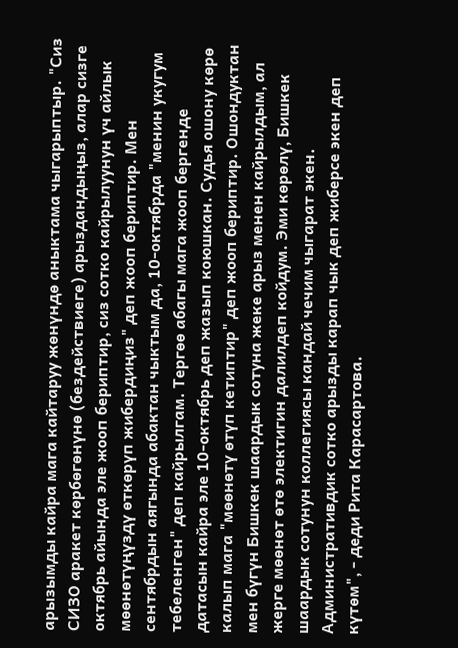арызымды кайра мага кайтаруу жөнүндө аныктама чыгарыптыр. "Сиз СИЗО аракет көрбөгөнүнө (бездействиеге) арыздандыңыз, алар сизге октябрь айында эле жооп бериптир, сиз сотко кайрылуунун үч айлык мөөнөтүңүздү өткөрүп жибердиңиз" деп жооп бериптир. Мен сентябрдын аягында абактан чыктым да, 10-октябрда "менин укугум тебеленген" деп кайрылгам. Тергөө абагы мага жооп бергенде датасын кайра эле 10-октябрь деп жазып коюшкан. Судья ошону көрө калып мага "мөөнөтү өтүп кетиптир" деп жооп бериптир. Ошондуктан мен бүгүн Бишкек шаардык сотуна жеке арыз менен кайрылдым, ал жерге мөөнөт өтө электигин далилдеп койдум. Эми көрөлү, Бишкек шаардык сотунун коллегиясы кандай чечим чыгарат экен. Административдик сотко арызды карап чык деп жиберсе экен деп күтөм", - деди Рита Карасартова.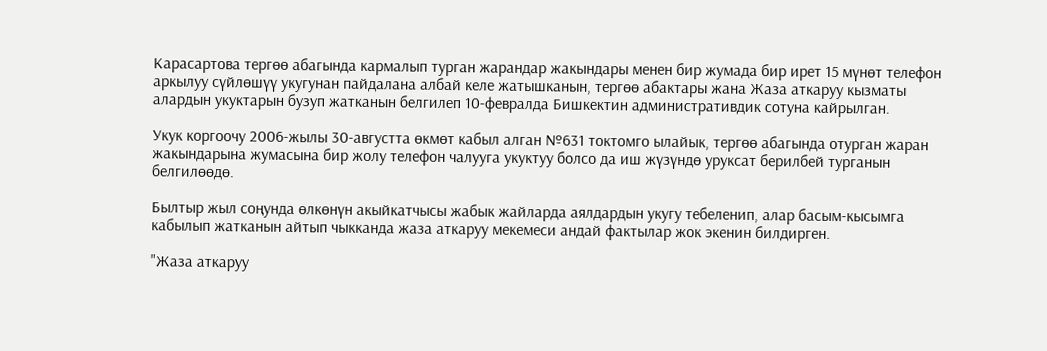Карасартова тергөө абагында кармалып турган жарандар жакындары менен бир жумада бир ирет 15 мүнөт телефон аркылуу сүйлөшүү укугунан пайдалана албай келе жатышканын, тергөө абактары жана Жаза аткаруу кызматы алардын укуктарын бузуп жатканын белгилеп 10-февралда Бишкектин административдик сотуна кайрылган.

Укук коргоочу 2006-жылы 30-августта өкмөт кабыл алган №631 токтомго ылайык, тергөө абагында отурган жаран жакындарына жумасына бир жолу телефон чалууга укуктуу болсо да иш жүзүндө уруксат берилбей турганын белгилөөдө.

Былтыр жыл соңунда өлкөнүн акыйкатчысы жабык жайларда аялдардын укугу тебеленип, алар басым-кысымга кабылып жатканын айтып чыкканда жаза аткаруу мекемеси андай фактылар жок экенин билдирген.

"Жаза аткаруу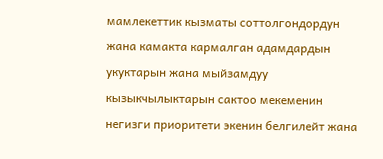мамлекеттик кызматы соттолгондордун жана камакта кармалган адамдардын укуктарын жана мыйзамдуу кызыкчылыктарын сактоо мекеменин негизги приоритети экенин белгилейт жана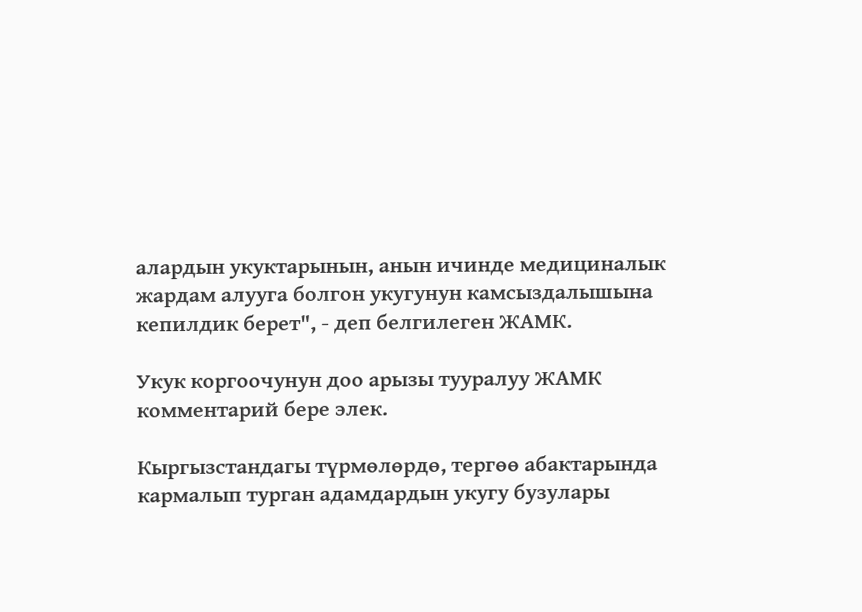алардын укуктарынын, анын ичинде медициналык жардам алууга болгон укугунун камсыздалышына кепилдик берет", - деп белгилеген ЖАМК.

Укук коргоочунун доо арызы тууралуу ЖАМК комментарий бере элек.

Кыргызстандагы түрмөлөрдө, тергөө абактарында кармалып турган адамдардын укугу бузулары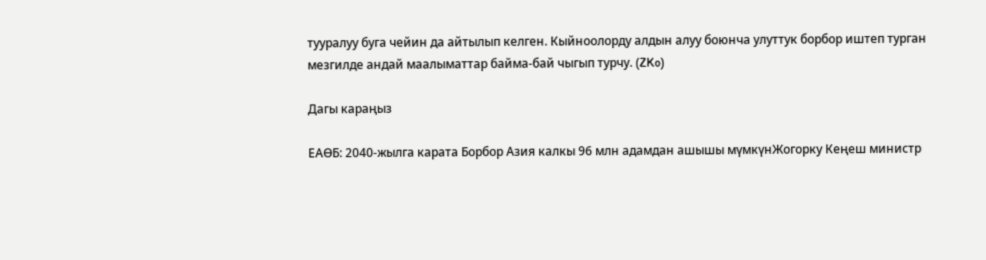тууралуу буга чейин да айтылып келген. Кыйноолорду алдын алуу боюнча улуттук борбор иштеп турган мезгилде андай маалыматтар байма-бай чыгып турчу. (ZKo)

Дагы караңыз

ЕАӨБ: 2040-жылга карата Борбор Азия калкы 96 млн адамдан ашышы мүмкүнЖогорку Кеңеш министр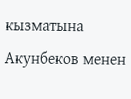кызматына Акунбеков менен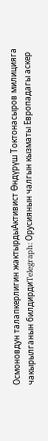Осмоновдун талапкерлигин жактырдыАктивист Өндүрүш Токтонасыров милицияга чакырылганын билдирдиTelegraph: Орусиянын чалгын кызматы Европадагы аскер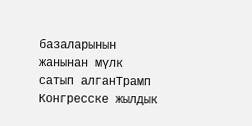базаларынын жанынан мүлк сатып алганТрамп Конгресске жылдык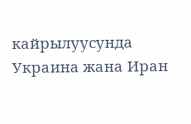кайрылуусунда Украина жана Иран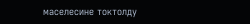маселесине токтолду